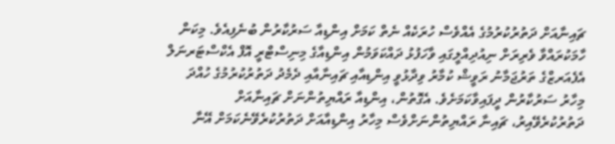ޗައިނާއަށް ދަތުރުކުރުމުގެ އެއްވެސް ހުރަކެއް ނެތް ކަމަށް އިންޑިއާ ސަރުކާރުން ބުނެފިއެވެ. މިކަން ހާމަކުރައްވާ ވެރިރަށް ނިއުދިއްލީގައި ވާހަފުޅު ދައްކަވަމުން އިންޑިއާގެ މިނިސްޓްރީ އޮފް އެކްސްޓަރނަލް އެފެއަރޒްގެ ތަރުޖަމާނު ރަވީޝް ކުމާރު ވިދާޅުވީ އިންޑިއާއި ޗައިނާއާއި ދެމެދު ދަތުރުކުރުމުގެ ހުއްދަ މިހާރު ސަރުކާރުން ދީފައިވާކަމަށެވެ. އެގޮތުން، އިންޑިއާ ރައްޔިތުންނަށް ޗައިނާއަށް ދަތުރުކުރެވޭއިރު، ޗައިނާ ރައްޔިތުންނަށްވެސް މިހާރު އިންޑިއާއަށް ދަތުރުކުރެވޭނެކަމަށް އޭނާ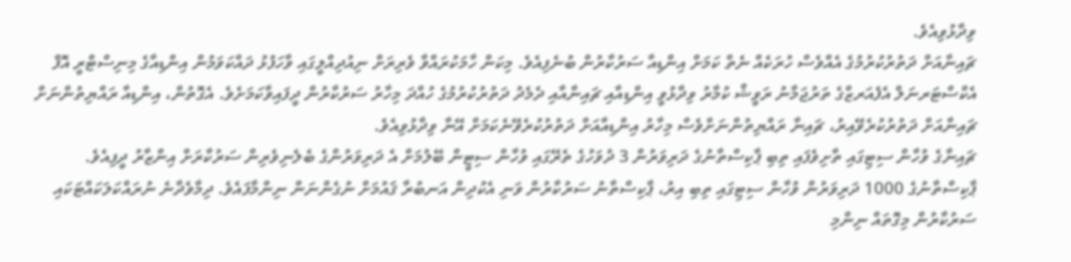ވިދާޅުވިއެވެ.
ޗައިނާއަށް ދަތުރުކުރުމުގެ އެއްވެސް ހުރަކެއް ނެތް ކަމަށް އިންޑިއާ ސަރުކާރުން ބުނެފިއެވެ. މިކަން ހާމަކުރައްވާ ވެރިރަށް ނިއުދިއްލީގައި ވާހަފުޅު ދައްކަވަމުން އިންޑިއާގެ މިނިސްޓްރީ އޮފް އެކްސްޓަރނަލް އެފެއަރޒްގެ ތަރުޖަމާނު ރަވީޝް ކުމާރު ވިދާޅުވީ އިންޑިއާއި ޗައިނާއާއި ދެމެދު ދަތުރުކުރުމުގެ ހުއްދަ މިހާރު ސަރުކާރުން ދީފައިވާކަމަށެވެ. އެގޮތުން، އިންޑިއާ ރައްޔިތުންނަށް ޗައިނާއަށް ދަތުރުކުރެވޭއިރު، ޗައިނާ ރައްޔިތުންނަށްވެސް މިހާރު އިންޑިއާއަށް ދަތުރުކުރެވޭނެކަމަށް އޭނާ ވިދާޅުވިއެވެ.
ޗައިނާގެ ވުހާން ސިޓިގައި ތާށިވެފައި ތިބި ޕާކިސްތާނުގެ ދަރިވަރުން 3 ދުވަހުގެ ތެރޭގައި ވުހާން ސިޓީން ބޭލުމަށް އެ ދަރިވަރުންގެ ބެލެނިވެރިން ސަރުކާރަށް އިންޒާރު ދީފިއެވެ.
ޕާކިސްތާނުގެ 1000 ދަރިވަރުން ވުހާން ސިޓިގައި ތިބި އިރު، ޕާކިސްތާނު ސަރުކާރުން ވަނި އެކުދިން އަނބުރާ ޤައުމަށް ނުގެންނަން ނިންމާފައެވެ. ދިމާވެދާނެ ނުރައްކަލަކައްޓަކައި ސަރުކާރުން މިގޮތައް ނިންމި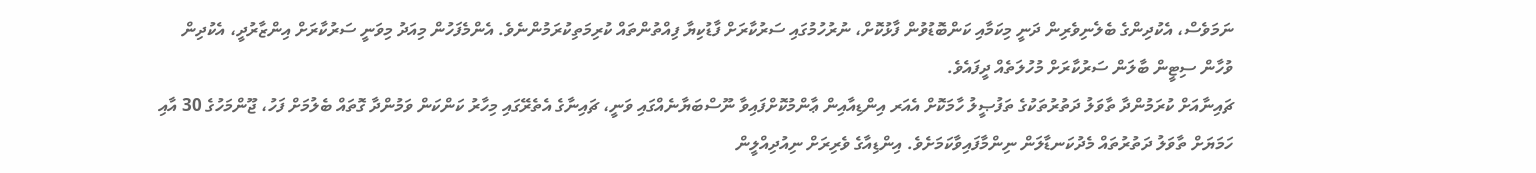ނަމަވެސް، އެކުދިންގެ ބެލެނިވެރިން ދަނީ މިކަމާއި ކަންބޮޑުވުން ފާޅުކޮށް، ނުރުހުމުގައި ސަރުކާރަށް ފާޑުކިޔާ ފިއްތުންތައް ކުރިމަތިކުރަމުންނެވެ. އެންމެފަހުން މިއަދު މިވަނީ ސަރުކާރަށް އިންޒާރުދީ، އެކުދިން ވުހާން ސިޓީން ބާލަން ސަރުކާރަށް މުހުލަތެއް ދީފައެވެ.
ޗައިނާއަށް ކުރަމުންދާ ތާވަލު ދަތުރުތަކުގެ ތަފުޞީލު ހާމަކޮށް އެއަރ އިންޑިއާއިން ޢާންމުކޮށްފައިވާ ނޫސްބަޔާނެއްގައި ވަނީ، ޗައިނާގެ އެތެރޭގައި މިހާރު ކަންކަން ވަމުންދާ ގޮތައް ބެލުމަށް ފަހު، ޖޫންމަހުގެ 30 އާއި ހަމަޔަށް ތާވަލު ދަތުރުތައް މެދުކަނޑާލަން ނިންމާފައިވާކަމަށެވެ. އިންޑިއާގެ ވެރިރަށް ނިއުދިއްލީން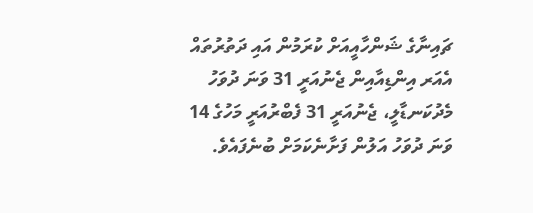ޗައިނާގެ ޝަންހާއީއަށް ކުރަމުން އައި ދަތުރުތައް އެއަރ އިންޑިއާއިން ޖެނުއަރީ 31 ވަނަ ދުވަހު މެދުކަނޑާލީ، ޖެނުއަރީ 31 ފެބްރުއަރީ މަހުގެ 14 ވަނަ ދުވަހު އަލުން ފަށާނެކަމަށް ބުނެފައެވެ.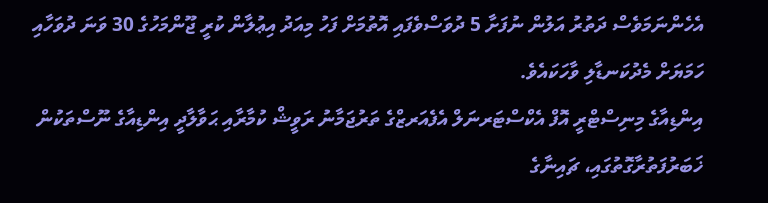އެހެންނަމަވެސް ދަތުރު އަލުން ނުފަށާ 5 ދުވަސްވެފައި އޮތުމަށް ފަހު މިއަދު އިޢުލާން ކުރީ ޖޫންމަހުގެ 30 ވަނަ ދުވަހާއި ހަމަޔަށް މެދުކަނޑާލި ވާހަކައެވެ.
އިންޑިއާގެ މިނިސްޓްރީ އޮފް އެކްސްޓަރނަލް އެފެއަރޒްގެ ތަރުޖަމާނު ރަވީޝް ކުމާރާއި ޙަވާލާދީ އިންޑިއާގެ ނޫސްތަކުން ޚަބަރުފަތުރާގޮތުގައި، ޗައިނާގެ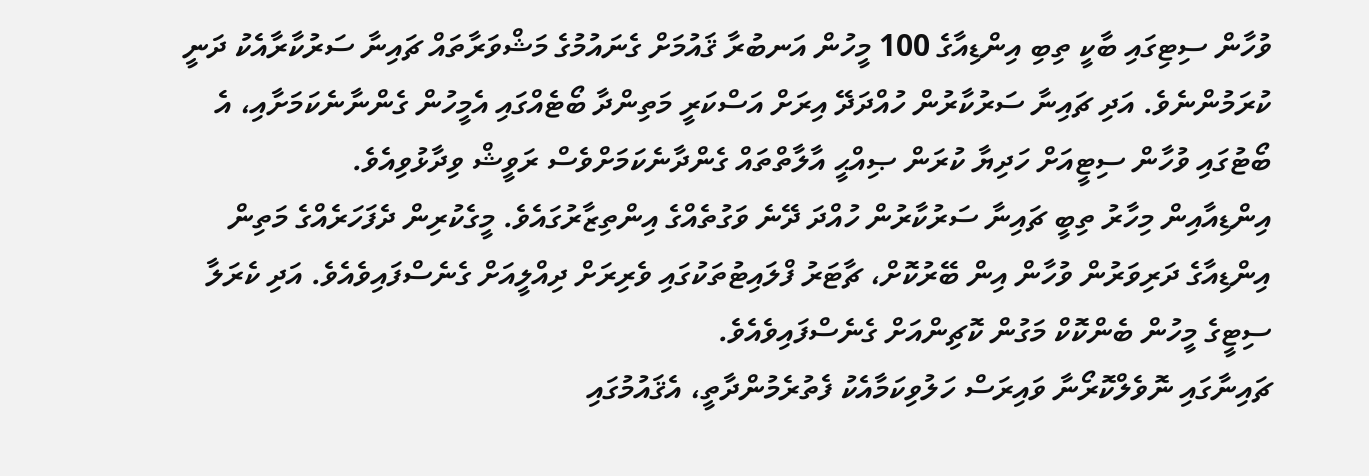ވުހާން ސިޓިގައި ބާކީ ތިބި އިންޑިއާގެ 100 މީހުން އަނބުރާ ޤައުމަށް ގެނައުމުގެ މަޝްވަރާތައް ޗައިނާ ސަރުކާރާއެކު ދަނީ ކުރަމުންނެވެ. އަދި ޗައިނާ ސަރުކާރުން ހުއްދަދޭ އިރަށް އަސްކަރީ މަތިންދާ ބޯޓެއްގައި އެމީހުން ގެންނާނެކަމަށާއި، އެ ބޯޓުގައި ވުހާން ސިޓީއަށް ހަދިޔާ ކުރަން ޞިއްޙީ އާލާތްތައް ގެންދާނެކަމަށްވެސް ރަވީޝް ވިދާޅުވިއެވެ.
އިންޑިއާއިން މިހާރު ތިބީ ޗައިނާ ސަރުކާރުން ހުއްދަ ދޭނެ ވަގުތެއްގެ އިންތިޒާރުގައެވެ. މީގެކުރިން ދެފަހަރެއްގެ މަތިން އިންޑިއާގެ ދަރިވަރުން ވުހާން އިން ބޭރުކޮށް، ޗާޓަރު ފްލައިޓުތަކުގައި ވެރިރަށް ދިއްލީއަށް ގެނެސްފައިވެއެވެ. އަދި ކެރަލާ ސިޓީގެ މީހުން ބެންކޮކް މަގުން ކޮޗިންއަށް ގެނެސްފައިވެއެވެ.
ޗައިނާގައި ނޮވެލްކޮރޯނާ ވައިރަސް ހަލުވިކަމާއެކު ފެތުރެމުންދާތީ، އެޤައުމުގައި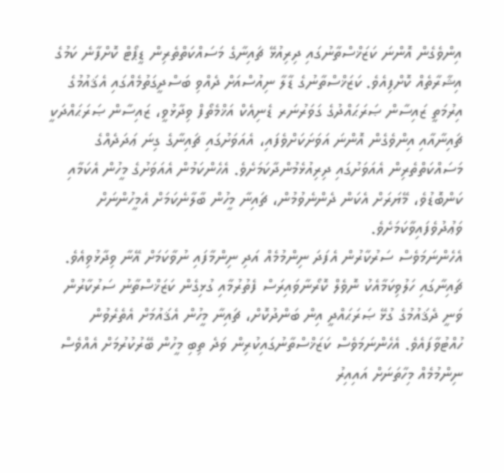އިންވެގެން އޮންނަ ކަޒަޚްސްތާނުގައި ދިރިއުޅޭ ޗައިނާގެ މަސައްކަތްތެރިން ޑީޕޯޓް ކޮށްފާނެ ކަމުގެ އިޝާރާތެއް ކޮށްފިއެވެ. ކަޒަޚްސްތާނުގެ ޑާލާ ނިއުސްއަށް ދެއްވި ބަސްދީގަތުމެއްގައި އެޤައުމުގެ އިރުމަތީ ޒައިސާން ޞަރަޙައްދުގެ ގަވަރުނަރ ޑެނިއެކް އަޚްމެތޯފް ވިދާޅުވީ، ޒައިސާން ޞަރަޙައްދަކީ ޗައިނާއާއި އިންވެގެން އޮންނަ އަވަށަކަށްވެފައި، އެއަވަށުގައި ޗައިނާގެ ގިނަ ޢަދަދެއްގެ މަސައްކަތްތެރިން އެއަވަށުގައި ދިރިއުޅެމުންދާކަމަށެވެ. އެހެންކަމުން އެއަވަށުގެ މީހުން އެކަމާއި ކަންބޮޑުވެ، މޭޔަރަށް އެކަން ދެންނެވުމުން، ޗައިނާ މީހުން ބާލާނެކަމަށް އެމީހުންނަށް ވަޢުދުވެފައިވާކަމަށެވެ.
އެހެންނަމަވެސް ސަރުކާރުން އެފަދަ ނިންމުމެއް އަދި ނިންމާފައި ނުވާކަމަށް އޭނާ ވިދާޅުވިއެވެ.
ޗައިނާގައި ހަލުވިކަމާއެކު ނޮވެލް ކޮރޯނާވައިރަސް ފެތުރުމާއި ގުޅިގެން ކަޒަޚްސްތާނު ސަރުކާރުން ވަނީ ދެޤައުމުގެ ގުޅޭ ޞަރަޙައްދީ އިން ބަންދުކޮށް، ޗައިނާ މީހުން އެޤައުމަށް އެތެރެވުން ހުއްޓުވާފައެވެ. އެހެންނަމަވެސް ކަޒަޚްސްތާނުގައިކުރިން ވަދެ ތިބި މީހުން ބޭރުކުރުމަށް އެއްވެސް ނިންމުމެއް މިހާތަނަށް އައިއިރު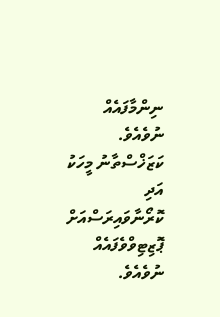ނިންމާފައެއް ނުވެއެވެ.
ކަޒަޚްސްތާނު މީހަކު އަދި ކޮރޯނާވައިރަސްއަށް ޕޮޒިޓިވްވެފައެއް ނުވެއެވެ.